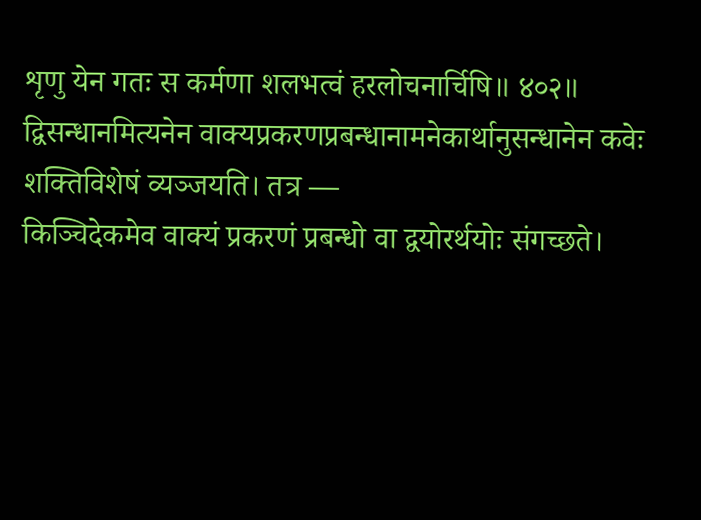शृणु येन गतः स कर्मणा शलभत्वं हरलोचनार्चिषि॥ ४०२॥
द्विसन्धानमित्यनेन वाक्यप्रकरणप्रबन्धानामनेकार्थानुसन्धानेन कवेः शक्तिविशेषं व्यञ्जयति। तत्र —
किञ्चिदेकमेव वाक्यं प्रकरणं प्रबन्धो वा द्वयोरर्थयोः संगच्छते।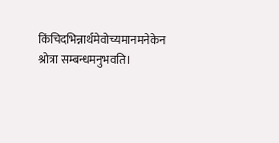किंचिदभिन्नार्थमेवोच्यमानमनेकेन श्रोत्रा सम्बन्धमनुभवति।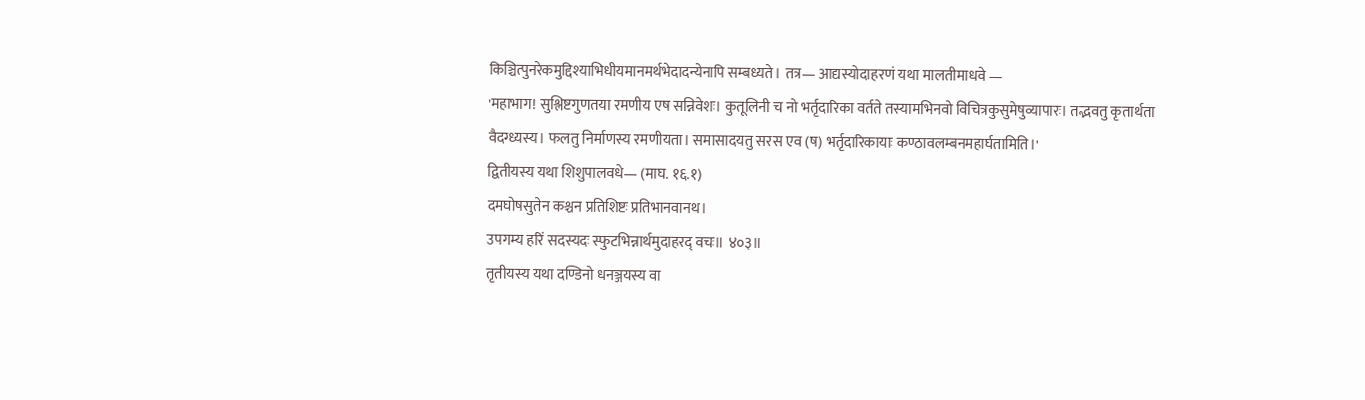किञ्चित्पुनरेकमुद्दिश्याभिधीयमानमर्थभेदादन्येनापि सम्बध्यते। तत्र— आद्यस्योदाहरणं यथा मालतीमाधवे —
'महाभाग! सुश्लिष्टगुणतया रमणीय एष सन्निवेशः। कुतूलिनी च नो भर्तृदारिका वर्तते तस्यामभिनवो विचित्रकुसुमेषुव्यापारः। तद्भवतु कृतार्थता वैदग्ध्यस्य। फलतु निर्माणस्य रमणीयता। समासादयतु सरस एव (ष) भर्तृदारिकायाः कण्ठावलम्बनमहार्घतामिति।'
द्वितीयस्य यथा शिशुपालवधे— (माघ. १६.१)
दमघोषसुतेन कश्चन प्रतिशिष्टः प्रतिभानवानथ।
उपगम्य हरिं सदस्यदः स्फुटभिन्नार्थमुदाहरद् वचः॥ ४०३॥
तृतीयस्य यथा दण्डिनो धनञ्जयस्य वा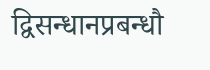द्विसन्धानप्रबन्धौ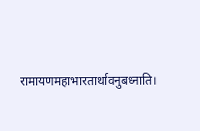रामायणमहाभारतार्थावनुबध्नाति।